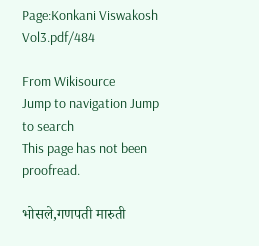Page:Konkani Viswakosh Vol3.pdf/484

From Wikisource
Jump to navigation Jump to search
This page has not been proofread.

भोसले,गणपती मारुती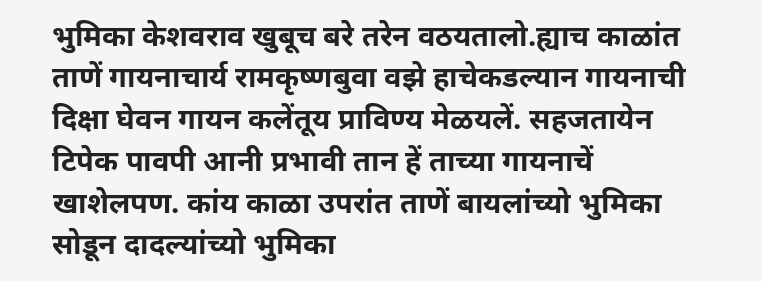भुमिका केशवराव खुबूच बरे तरेन वठयतालो.ह्याच काळांत ताणें गायनाचार्य रामकृष्णबुवा वझे हाचेकडल्यान गायनाची दिक्षा घेवन गायन कलेंतूय प्राविण्य मेळयलें. सहजतायेन टिपेक पावपी आनी प्रभावी तान हें ताच्या गायनाचें खाशेलपण. कांय काळा उपरांत ताणें बायलांच्यो भुमिका सोडून दादल्यांच्यो भुमिका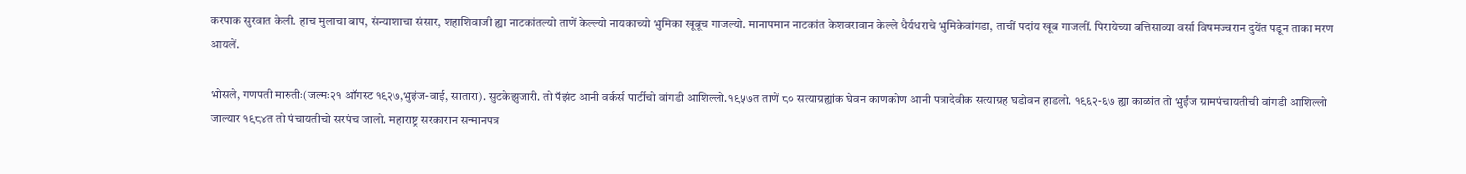करपाक सुरवात केली. हाच मुलाचा बाप, संन्याशाचा संसार, शहाशिवाजी ह्या नाटकांतल्यो ताणें केल्ल्यो नायकाच्यो भुमिका खूबूच गाजल्यो. मानापमान नाटकांत केशवरावान केल्ले धैर्यधराचे भुमिकेवांगडा, ताचीं पदांय खूब गाजलीं. पिरायेच्या बत्तिसाव्या वर्सा विषमज्वरान दुयेंत पडून ताका मरण आयलें.

भोसले, गणपती मारुतीः(जल्मः२१ ऑगस्ट १९२७,भुइंज-वाई, सातारा). सुटकेझुजारी. तो पॅझंट आनी वर्कर्स पार्टीचो वांगडी आशिल्लो.१९५७त ताणें ८० सत्याग्रह्यांक घेवन काणकोण आनी पत्रादेवीक सत्याग्रह घडोवन हाडलो. १९६२-६७ ह्या काळांत तो भुईंज ग्रामपंचायतीची वांगडी आशिल्लो जाल्यार १९८४त तो पंचायतीचो सरपंच जालो. महाराष्ट्र सरकारान सन्मानपत्र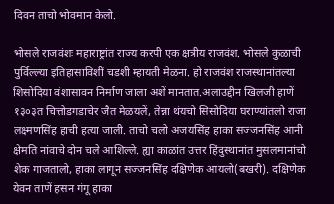दिवन ताचो भोवमान केलो.

भोसले राजवंशः महाराष्ट्रांत राज्य करपी एक क्षत्रीय राजवंश. भोसले कुळाची पुर्विल्ल्या इतिहासाविशीं चडशी म्हायती मेळना. हो राजवंश राजस्थानांतल्या शिसोदिया वंशासावन निर्माण जाला अशें मानतात.अलाउद्दीन खिलजी हाणें १३०३त चित्तोडगडाचेर जैत मेळयलें, तेन्ना थंयचो सिसोदिया घराण्यांतलो राजा लक्ष्मणसिंह हाची हत्या जाली. ताचो चलो अजयसिंह हाका सज्जनसिंह आनी क्षेमति नांवाचे दोन चले आशिल्ले. ह्या काळांत उत्तर हिंदुस्थानांत मुसलमानांचो शेक गाजतालो, हाका लागून सज्जनसिंह दक्षिणेक आयलो(बखरी). दक्षिणेक येवन ताणें हसन गंगू हाका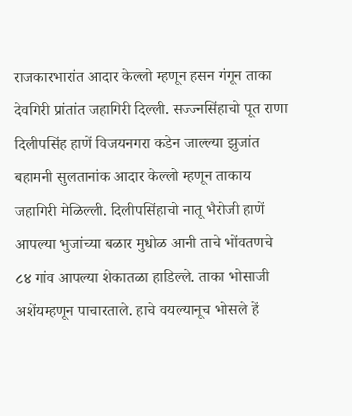राजकारभारांत आदार केल्लो म्हणून हसन गंगून ताका देवगिरी प्रांतांत जहागिरी दिल्ली. सज्ज्नसिंहाचो पूत राणा दिलीपसिंह हाणें विजयनगरा कडेन जाल्ल्या झुजांत बहामनी सुलतानांक आदार केल्लो म्हणून ताकाय जहागिरी मेळिल्ली. दिलीपसिंहाचो नातू भैरोजी हाणें आपल्या भुजांच्या बळार मुधोळ आनी ताचे भोंवतणचे ८४ गांव आपल्या शेकातळा हाडिल्ले. ताका भोसाजी अशेंयम्हणून पाचारताले. हाचे वयल्यानूच भोसले हें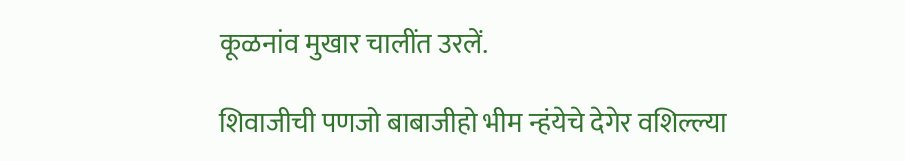कूळनांव मुखार चालींत उरलें.

शिवाजीची पणजो बाबाजीहो भीम न्हंयेचे देगेर वशिल्ल्या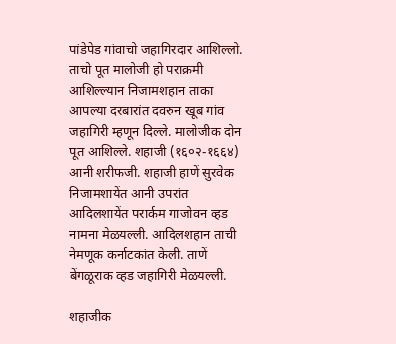पांडेपेड गांवाचो जहागिरदार आशिल्लो. ताचो पूत मालोजी हो पराक्रमी आशिल्ल्यान निजामशहान ताका आपल्या दरबारांत दवरुन खूब गांव जहागिरी म्हणून दिल्ले. मालोजीक दोन पूत आशिल्ले. शहाजी (१६०२-१६६४) आनी शरीफजी. शहाजी हाणें सुरवेक निजामशायेंत आनी उपरांत आदिलशायेंत परार्कम गाजोवन व्हड नामना मेळयल्ली. आदिलशहान ताची नेमणूक कर्नाटकांत केली. ताणें बेंगळूराक व्हड जहागिरी मेळयल्ली.

शहाजीक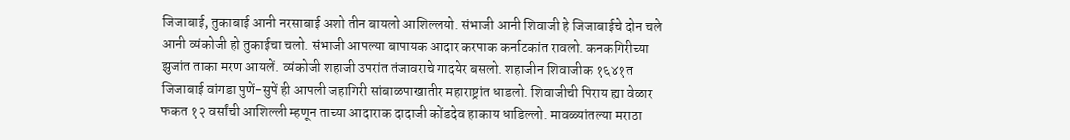जिजाबाई, तुकाबाई आनी नरसाबाई अशो तीन बायलो आशिल्लयो. संभाजी आनी शिवाजी हे जिजाबाईचे दोन चले आनी व्यंकोजी हो तुकाईचा चलो. संभाजी आपल्या बापायक आदार करपाक कर्नाटकांत रावलो. कनकगिरीच्या झुजांत ताका मरण आयलें. व्यंकोजी शहाजी उपरांत तंजावराचे गादयेर बसलो. शहाजीन शिवाजीक १६४१त जिजाबाई वांगडा पुणें-सुपें ही आपली जहागिरी सांबाळपाखातीर महाराष्ट्रांत धाडलो. शिवाजीची पिराय ह्या वेळार फकत १२ वर्सांची आशिल्ली म्हणून ताच्या आदाराक दादाजी कोंडदेव हाकाय धाडिल्लो. मावळ्यांतल्या मराठा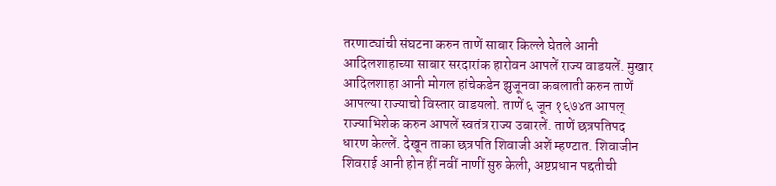तरणाट्यांची संघटना करुन ताणें साबार किल्ले घेतले आनी आदिलशाहाच्या साबार सरदारांक हारोवन आपलें राज्य वाडयलें. मुखार आदिलशाहा आनी मोगल हांचेकडेन झुजूनवा कबलाती करुन ताणें आपल्या राज्याचो विस्तार वाडयलो. ताणें ६ जून १६७४त आपल् राज्याभिशेक करुन आपलें स्वतंत्र राज्य उबारलें. ताणें छत्रपतिपद धारण केल्लें. देखून ताका छत्रपति शिवाजी अशें म्हण्टात. शिवाजीन शिवराई आनी होन हीं नवीं नाणीं सुरु केली, अष्टप्रधान पद्दतीची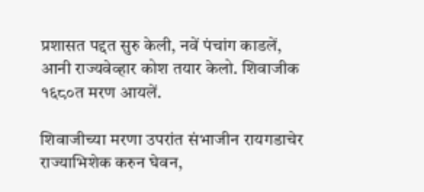प्रशासत पद्दत सुरु केली, नवें पंचांग काडलें, आनी राज्यवेव्हार कोश तयार केलो. शिवाजीक १६८०त मरण आयलें.

शिवाजीच्या मरणा उपरांत संभाजीन रायगडाचेर राज्याभिशेक करुन घेवन,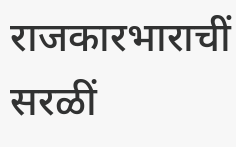राजकारभाराचीं सरळीं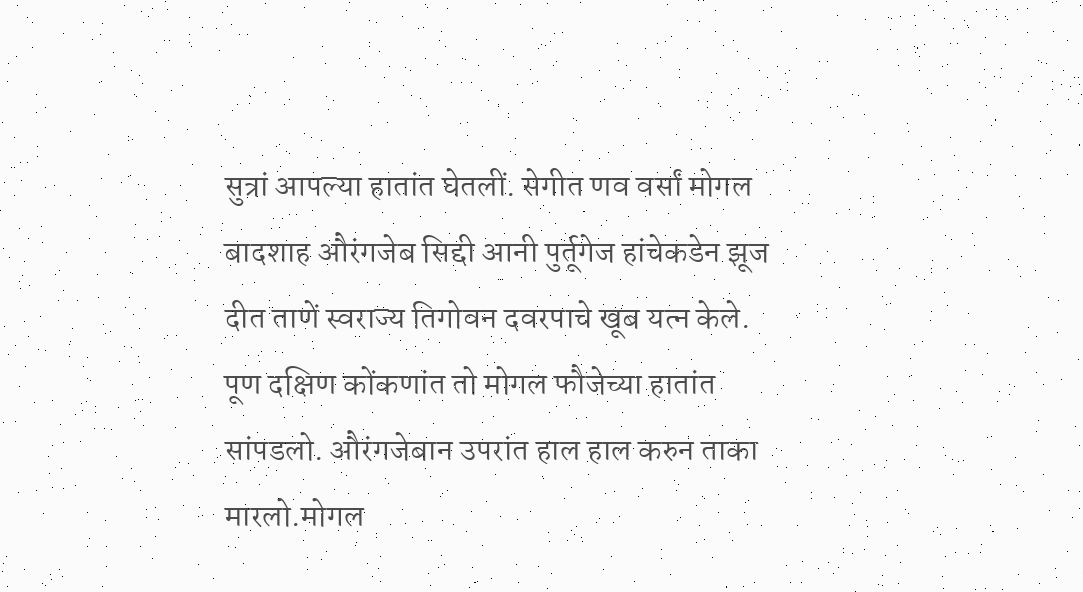सुत्रां आपल्या हातांत घेतलीं. सेगीत णव वर्सां मोगल बादशाह औरंगजेब सिद्दी आनी पुर्तूगेज हांचेकडेन झूज दीत ताणें स्वराज्य तिगोवन दवरपाचे खूब यत्न केले. पूण दक्षिण कोंकणांत तो मोगल फौजेच्या हातांत सांपडलो. औरंगजेबान उपरांत हाल हाल करुन ताका मारलो.मोगल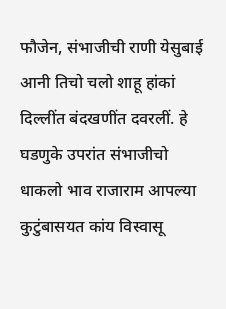फौजेन, संभाजीची राणी येसुबाई आनी तिचो चलो शाहू हांकां दिल्लींत बंदखणींत दवरलीं. हे घडणुके उपरांत संभाजीचो धाकलो भाव राजाराम आपल्या कुटुंबासयत कांय विस्वासू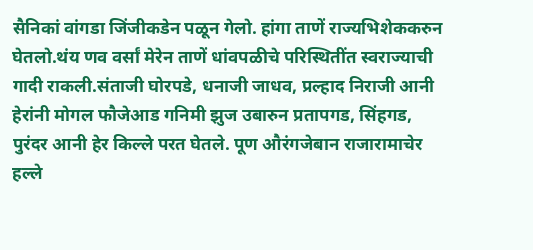सैनिकां वांगडा जिंजीकडेन पळून गेलो. हांगा ताणें राज्यभिशेककरुन घेतलो.थंय णव वर्सां मेरेन ताणें धांवपळीचे परिस्थितींत स्वराज्याची गादी राकली.संताजी घोरपडे, धनाजी जाधव, प्रल्हाद निराजी आनी हेरांनी मोगल फौजेआड गनिमी झुज उबारुन प्रतापगड, सिंहगड, पुरंदर आनी हेर किल्ले परत घेतले. पूण औरंगजेबान राजारामाचेर हल्ले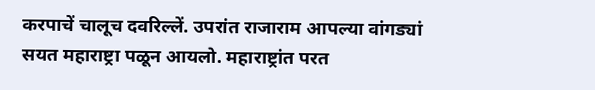करपाचें चालूच दवरिल्लें. उपरांत राजाराम आपल्या वांगड्यां सयत महाराष्ट्रा पळून आयलो. महाराष्ट्रांत परत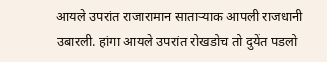आयले उपरांत राजारामान साताऱ्याक आपली राजधानी उबारली. हांगा आयले उपरांत रोखडोच तो दुयेंत पडलो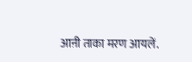आऩी ताका मरण आयलें.